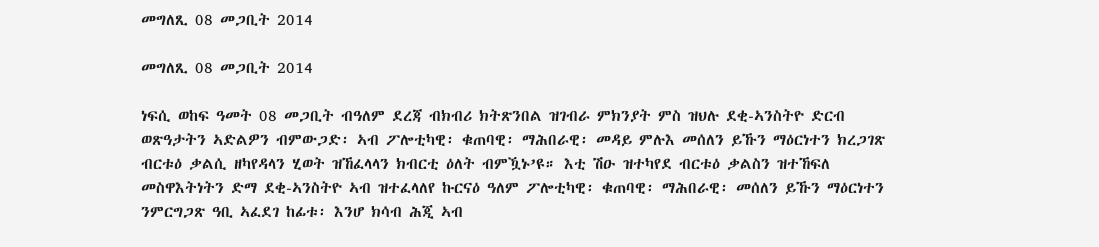መግለጺ 08 መጋቢት 2014

መግለጺ 08 መጋቢት 2014

ነፍሲ ወከፍ ዓመት 08 መጋቢት ብዓለም ደረጃ ብክብሪ ክትጽንበል ዝገብራ ምክንያት ምስ ዝህሉ ደቂ-ኣንስትዮ ድርብ ወጽዓታትን ኣድልዎን ብምውጋድ፡ ኣብ ፖሎቲካዊ፡ ቁጠባዊ፡ ማሕበራዊ፡ መዳይ ምሉእ መሰለን ይኹን ማዕርነተን ክረጋገጽ ብርቱዕ ቃልሲ ዘካየዳላን ሂወት ዝኸፈላላን ክብርቲ ዕለት ብምዃኑ’ዩ። እቲ ሽዑ ዝተካየደ ብርቱዕ ቃልስን ዝተኸፍለ መስዋእትነትን ድማ ደቂ-ኣንስትዮ ኣብ ዝተፈላለየ ኩርናዕ ዓለም ፖሎቲካዊ፡ ቁጠባዊ፡ ማሕበራዊ፡ መሰለን ይኹን ማዕርነተን ንምርግጋጽ ዓቢ ኣፈደገ ከፊቱ፡ እንሆ ክሳብ ሕጂ ኣብ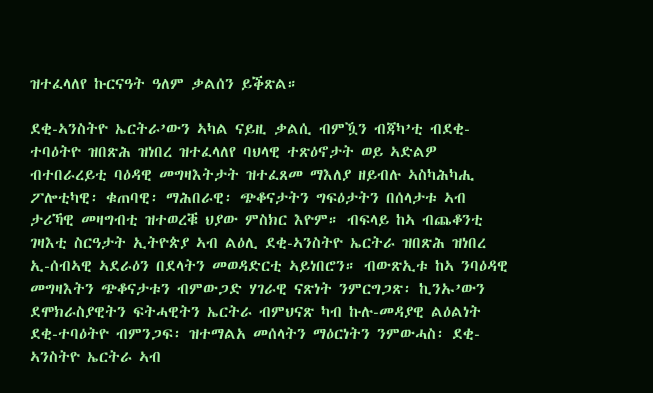ዝተፈላለየ ኩርናዓት ዓለም ቃልሰን ይቕጽል።

ደቂ-ኣንስትዮ ኤርትራ’ውን ኣካል ናይዚ ቃልሲ ብምዃን ብጃካ’ቲ ብደቂ-ተባዕትዮ ዝበጽሕ ዝነበረ ዝተፈላለየ ባህላዊ ተጽዕኖታት ወይ ኣድልዎ ብተበራረይቲ ባዕዳዊ መግዛእትታት ዝተፈጸመ ማእለያ ዘይብሉ ኣስካሕካሒ ፖሎቲካዊ፡ ቁጠባዊ፡ ማሕበራዊ፡ ጭቆናታትን ግፍዕታትን በሰላታቱ ኣብ  ታሪኻዊ መዛግብቲ ዝተወረቑ ህያው ምስክር እዮም። ብፍላይ ከኣ ብጨቆንቲ ገዛእቲ ስርዓታት ኢትዮጵያ ኣብ ልዕሊ ደቂ-ኣንስትዮ ኤርትራ ዝበጽሕ ዝነበረ ኢ-ሰብኣዊ ኣደራዕን በደላትን መወዳድርቲ ኣይነበሮን። ብውጽኢቱ ከኣ ንባዕዳዊ መግዛእትን ጭቆናታቱን ብምውጋድ ሃገራዊ ናጽነት ንምርግጋጽ፡ ኪንኡ’ውን ደሞክራስያዊትን ፍትሓዊትን ኤርትራ ብምህናጽ ካብ ኩሉ-መዳያዊ ልዕልነት ደቂ-ተባዕትዮ ብምንጋፍ፡ ዝተማልአ መሰላትን ማዕርነትን ንምውሓስ፡ ደቂ-ኣንስትዮ ኤርትራ ኣብ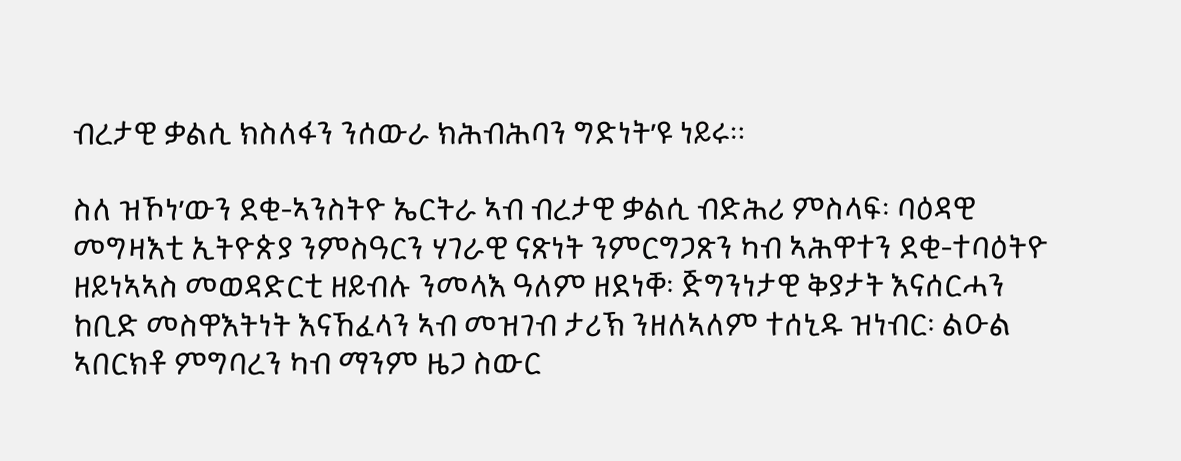ብረታዊ ቃልሲ ክስለፋን ንሰውራ ክሕብሕባን ግድነት’ዩ ነይሩ።

ስለ ዝኾነ’ውን ደቂ-ኣንስትዮ ኤርትራ ኣብ ብረታዊ ቃልሲ ብድሕሪ ምስላፍ፡ ባዕዳዊ መግዛእቲ ኢትዮጵያ ንምስዓርን ሃገራዊ ናጽነት ንምርግጋጽን ካብ ኣሕዋተን ደቂ-ተባዕትዮ ዘይነኣኣስ መወዳድርቲ ዘይብሉ ንመላእ ዓለም ዘደነቐ፡ ጅግንነታዊ ቅያታት እናሰርሓን ከቢድ መስዋእትነት እናኸፈላን ኣብ መዝገብ ታሪኽ ንዘለኣለም ተሰኒዱ ዝነብር፡ ልዑል ኣበርክቶ ምግባረን ካብ ማንም ዜጋ ስውር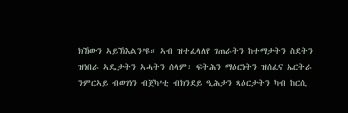ክኸውን ኣይኽእልን’ዩ። ኣብ ዝተፈላለየ ገጠራትን ከተማታትን ስደትን ዝነበራ ኣዴታትን ኣሓትን ሰላም፡ ፍትሕን ማዕርነትን ዝሰፈና ኤርትራ ንምርኣይ ብወገነን ብጀካ’ቲ ብክንደይ ዒሕታን ጻዕርታትን ካብ ከርሲ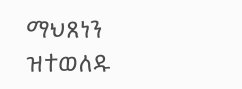ማህጸነን ዝተወለዱ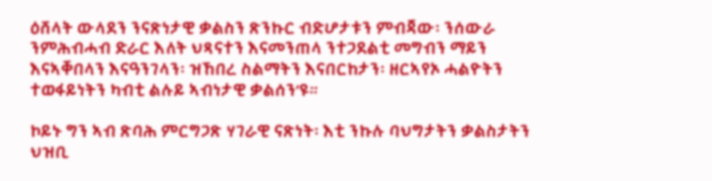ዕሸላት ውላደን ንናጽነታዊ ቃልስን ጽንኩር ብድሆታቱን ምብጃው፡ ንሰውራ ንምሕብሓብ ድራር እለት ህጻናተን እናመንጠላ ንተጋደልቲ መግብን ማይን እናኣቐበላን እናዓንገላን፡ ዝኸበረ ስልማትን እናበርከታን፡ ዘርኣየኦ ሓልዮትን ተወፋይነትን ካብቲ ልሉይ ኣብነታዊ ቃልሰን’ዩ።

ኮይኑ ግን ኣብ ጽባሕ ምርግጋጽ ሃገራዊ ናጽነት፡ እቲ ንኩሉ ባህግታትን ቃልስታትን ህዝቢ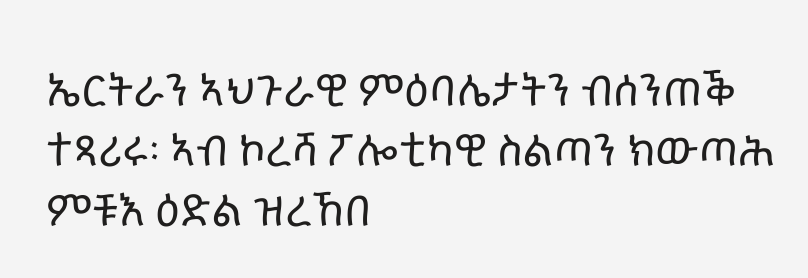ኤርትራን ኣህጉራዊ ምዕባሌታትን ብሰንጠቕ ተጻሪሩ፡ ኣብ ኮረሻ ፖሎቲካዊ ስልጣን ክውጣሕ ምቹእ ዕድል ዝረኸበ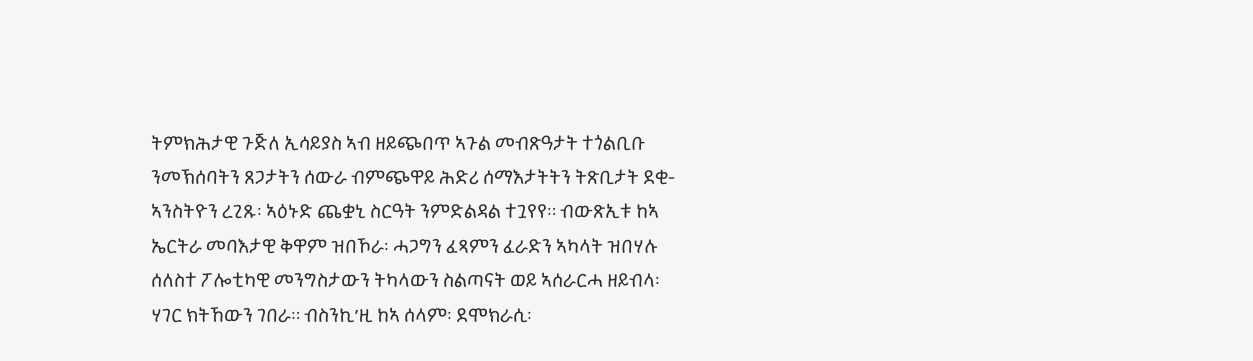ትምክሕታዊ ጉጅለ ኢሳይያስ ኣብ ዘይጭበጥ ኣጉል መብጽዓታት ተጎልቢቡ ንመኽሰባትን ጸጋታትን ሰውራ ብምጭዋይ ሕድሪ ሰማእታትትን ትጽቢታት ደቂ-ኣንስትዮን ረጊጹ፡ ኣዕኑድ ጨቋኒ ስርዓት ንምድልዳል ተጓየየ። ብውጽኢቱ ከኣ ኤርትራ መባእታዊ ቅዋም ዝበኾራ፡ ሓጋግን ፈጻምን ፈራድን ኣካላት ዝበሃሉ ሰለስተ ፖሎቲካዊ መንግስታውን ትካላውን ስልጣናት ወይ ኣሰራርሓ ዘይብላ፡ ሃገር ክትኸውን ገበራ። ብስንኪ’ዚ ከኣ ሰላም፡ ደሞክራሲ፡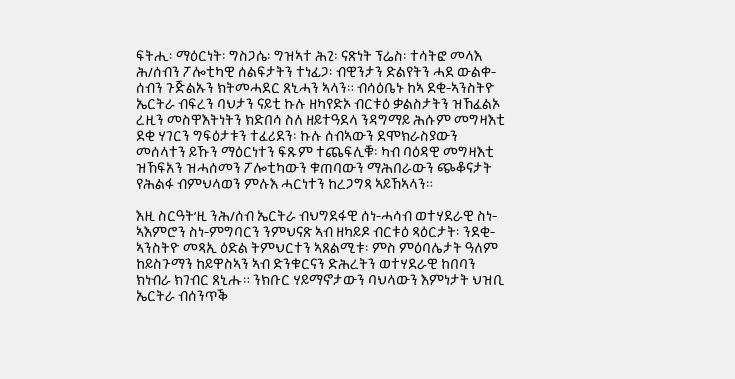ፍትሒ፡ ማዕርነት፡ ግስጋሴ፡ ግዝኣተ ሕጊ፡ ናጽነት ፕሬስ፡ ተሳትፎ መላእ ሕ/ሰብን ፖሎቲካዊ ሰልፍታትን ተነፊጋ፡ ብዊንታን ድልየትን ሓደ ውልቀ-ሰብን ጉጅልኡን ክትመሓደር ጸኒሓን ኣላን። ብሳዕቤኑ ከኣ ደቂ-ኣንስትዮ ኤርትራ ብፍረን ባህታን ናይቲ ኩሉ ዘካየድኦ ብርቱዕ ቃልስታትን ዝኸፈልኦ ረዚን መስዋእትነትን ክድበሳ ስለ ዘይተዓደላ ንዳግማይ ሕሱም መግዛእቲ ደቂ ሃገርን ግፍዕታቱን ተፈሪደን፡ ኩሉ ሰብኣውን ደሞክራስያውን መሰላተን ይኹን ማዕርነተን ፍጹም ተጨፍሊቑ፡ ካብ ባዕዳዊ መግዛእቲ ዝኸፍአን ዝሓሰመን ፖሎቲካውን ቁጠባውን ማሕበራውን ጭቆናታት የሕልፋ ብምህላወን ምሉእ ሓርነተን ከረጋግጻ ኣይኸኣላን።

እዚ ስርዓት’ዚ ንሕ/ሰብ ኤርትራ ብህግደፋዊ ሰነ-ሓሳብ ወተሃደራዊ ስነ-ኣእምሮን ስነ-ምግባርን ንምህናጽ ኣብ ዘካይዶ ብርቱዕ ጻዕርታት፡ ንደቂ-ኣንስትዮ መጻኢ ዕድል ትምህርተን ኣጸልሚቱ፡ ምስ ምዕባሌታት ዓለም ከይስጉማን ከይዋስኣን ኣብ ድንቁርናን ድሕረትን ወተሃደራዊ ከበባን ክነብራ ክገብር ጸኒሑ። ንክቡር ሃይማኖታውን ባህላውን እምነታት ህዝቢ ኤርትራ ብሰንጥቕ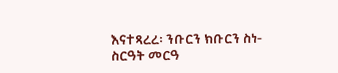እናተጻረረ፡ ንቡርን ክቡርን ስነ-ስርዓት መርዓ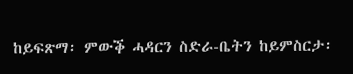ከይፍጽማ፡ ምውቕ ሓዳርን ስድራ-ቤትን ከይምስርታ፡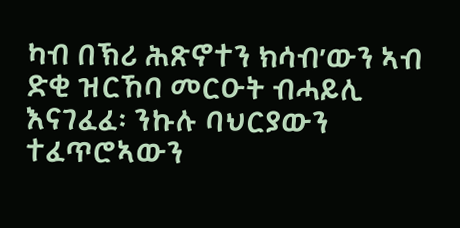ካብ በኽሪ ሕጽኖተን ክሳብ’ውን ኣብ ድቂ ዝርኸባ መርዑት ብሓይሊ እናገፈፈ፡ ንኩሉ ባህርያውን ተፈጥሮኣውን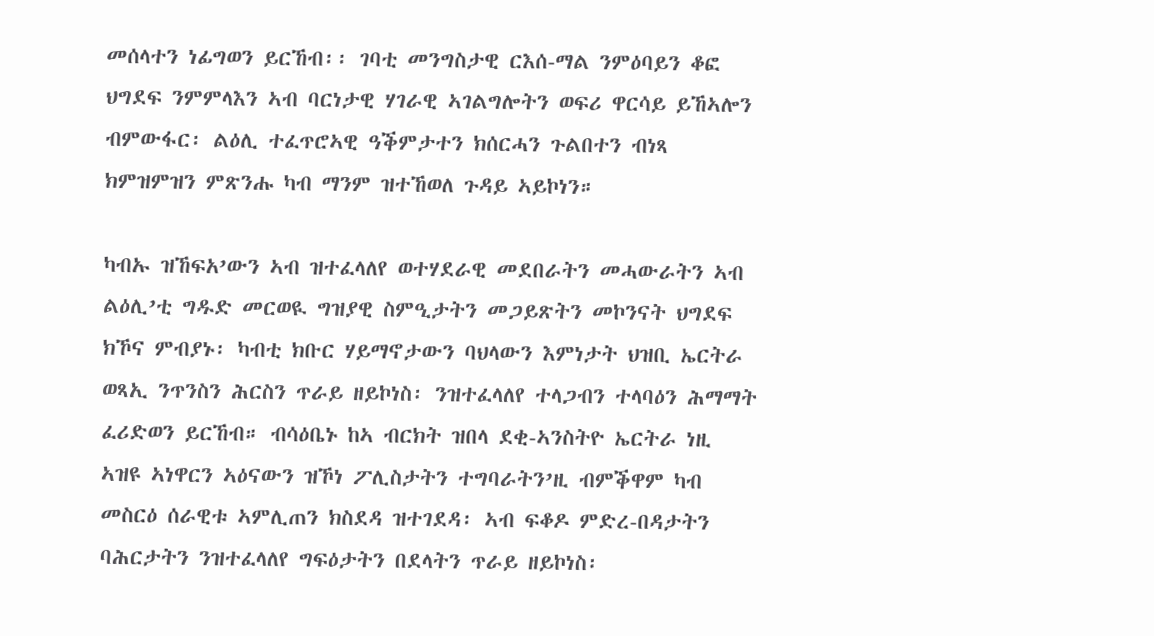መሰላተን ነፊግወን ይርኸብ፡፡ ገባቲ መንግስታዊ ርእሰ-ማል ንምዕባይን ቆፎ ህግደፍ ንምምላእን ኣብ ባርነታዊ ሃገራዊ ኣገልግሎትን ወፍሪ ዋርሳይ ይኸኣሎን ብምውፋር፡ ልዕሊ ተፈጥሮኣዊ ዓቕምታተን ክሰርሓን ጉልበተን ብነጻ ክምዝምዝን ምጽንሑ ካብ ማንም ዝተኸወለ ጉዳይ ኣይኮነን።

ካብኡ ዝኸፍአ’ውን ኣብ ዝተፈላለየ ወተሃደራዊ መደበራትን መሓውራትን ኣብ ልዕሊ’ቲ ግዱድ መርወዪ ግዝያዊ ስምዒታትን መጋይጽትን መኮንናት ህግደፍ ክኾና ምብያኑ፡ ካብቲ ክቡር ሃይማኖታውን ባህላውን እምነታት ህዝቢ ኤርትራ ወጻኢ ንጥንስን ሕርስን ጥራይ ዘይኮነስ፡ ንዝተፈላለየ ተላጋብን ተላባዕን ሕማማት ፈሪድወን ይርኸብ። ብሳዕቤኑ ከኣ ብርክት ዝበላ ደቂ-ኣንስትዮ ኤርትራ ነዚ ኣዝዩ ኣነዋርን ኣዕናውን ዝኾነ ፖሊስታትን ተግባራትን’ዚ ብምቕዋም ካብ መስርዕ ሰራዊቱ ኣምሊጠን ክስደዳ ዝተገደዳ፡ ኣብ ፍቆዶ ምድረ-በዳታትን ባሕርታትን ንዝተፈላለየ ግፍዕታትን በደላትን ጥራይ ዘይኮነስ፡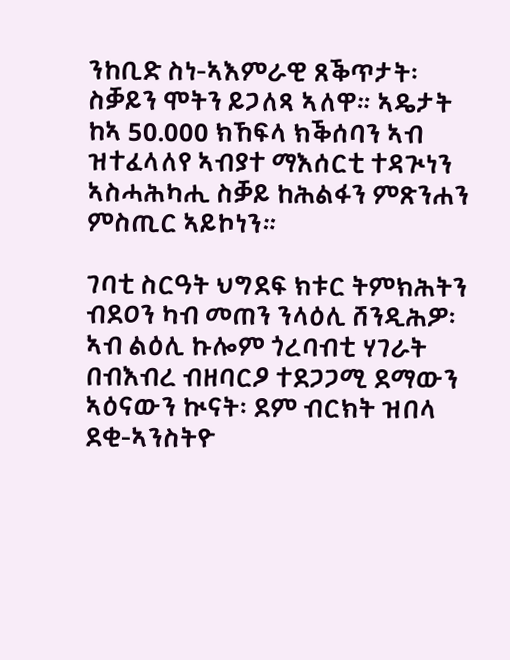ንከቢድ ስነ-ኣእምራዊ ጸቕጥታት፡ ስቓይን ሞትን ይጋለጻ ኣለዋ። ኣዴታት ከኣ 50.000 ክኸፍላ ክቕሰባን ኣብ ዝተፈላለየ ኣብያተ ማእሰርቲ ተዳጒነን ኣስሓሕካሒ ስቓይ ከሕልፋን ምጽንሐን ምስጢር ኣይኮነን።

ገባቲ ስርዓት ህግደፍ ክቱር ትምክሕትን ብደዐን ካብ መጠን ንላዕሊ ሸንዲሕዎ፡ ኣብ ልዕሊ ኩሎም ጎረባብቲ ሃገራት በብእብረ ብዘባርዖ ተደጋጋሚ ደማውን ኣዕናውን ኲናት፡ ደም ብርክት ዝበላ ደቂ-ኣንስትዮ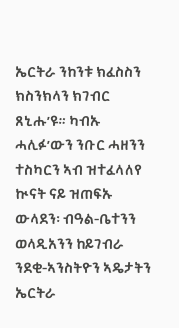ኤርትራ ንከንቱ ክፈስስን ክስንክላን ክገብር ጸኒሑ’ዩ። ካብኡ ሓሊፉ’ውን ንቡር ሓዘንን ተስካርን ኣብ ዝተፈላለየ ኲናት ናይ ዝጠፍኡ ውላደን፡ ብዓል-ቤተንን ወላዲአንን ከይገብራ ንደቂ-ኣንስትዮን ኣዴታትን ኤርትራ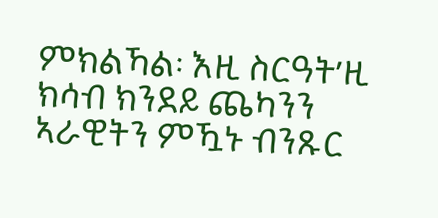ምክልኻል፡ እዚ ስርዓት’ዚ ክሳብ ክንደይ ጨካንን ኣራዊትን ምዃኑ ብንጹር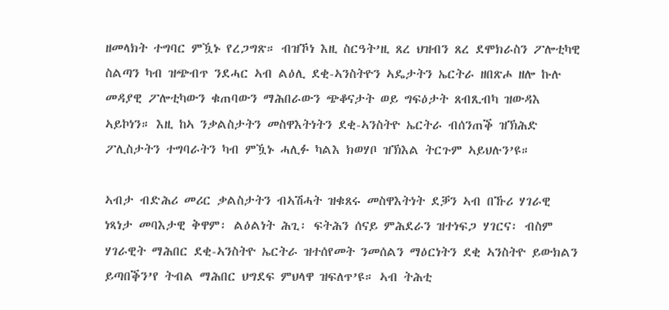ዘመላክት ተግባር ምዃኑ የረጋግጽ። ብዝኾነ እዚ ስርዓት’ዚ ጸረ ህዝብን ጸረ ደሞክራስን ፖሎቲካዊ ስልጣን ካብ ዝጭብጥ ንደሓር ኣብ ልዕሊ ደቂ-ኣንስትዮን ኣዴታትን ኤርትራ ዘበጽሖ ዘሎ ኩሉ መዳያዊ ፖሎቲካውን ቁጠባውን ማሕበራውን ጭቆናታት ወይ ግፍዕታት ጸብጺብካ ዝውዳእ ኣይኮነን። እዚ ከኣ ንቃልስታትን መስዋእትነትን ደቂ-ኣንስትዮ ኤርትራ ብሰንጠቕ ዝኽሕድ ፖሊስታትን ተግባራትን ካብ ምዃኑ ሓሊፉ ካልእ ክወሃቦ ዝኽእል ትርጉም ኣይህሉን’ዩ።

ኣብታ ብድሕሪ መሪር ቃልስታትን ብኣሽሓት ዝቁጸሩ መስዋእትነት ደቓን ኣብ በኹሪ ሃገራዊ ነጻነታ መባእታዊ ቅዋም፡ ልዕልነት ሕጊ፡ ፍትሕን ሰናይ ምሕደራን ዝተነፍጋ ሃገርና፡ ብስም ሃገራዊት ማሕበር ደቂ-ኣንስትዮ ኤርትራ ዝተሰየመት ንመሰልን ማዕርነትን ደቂ ኣንስትዮ ይውክልን ይጣበቕን’የ ትብል ማሕበር ህግደፍ ምህላዋ ዝፍለጥ’ዩ። ኣብ ትሕቲ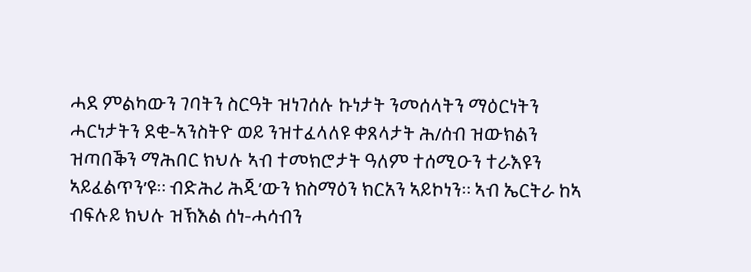ሓደ ምልካውን ገባትን ስርዓት ዝነገሰሉ ኩነታት ንመሰላትን ማዕርነትን ሓርነታትን ደቂ-ኣንስትዮ ወይ ንዝተፈላለዩ ቀጸላታት ሕ/ሰብ ዝውክልን ዝጣበቕን ማሕበር ክህሉ ኣብ ተመክሮታት ዓለም ተሰሚዑን ተራእዩን ኣይፈልጥን’ዩ። ብድሕሪ ሕጂ’ውን ክስማዕን ክርአን ኣይኮነን። ኣብ ኤርትራ ከኣ ብፍሉይ ክህሉ ዝኽእል ሰነ-ሓሳብን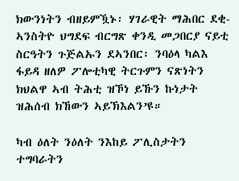ክውንነትን ብዘይምዃኑ፡ ሃገራዊት ማሕበር ደቂ-ኣንስትዮ ህግደፍ ብርግጽ ቀንዲ መጋበርያ ናይቲ ስርዓትን ጉጅልኡን ደኣንበር፡ ንባዕላ ካልእ ፋይዳ ዘለዎ ፖሎቲካዊ ትርጉምን ናጽነትን ክህልዋ ኣብ ትሕቲ ዝኾነ ይኹን ኩነታት ዝሕሰብ ክኸውን ኣይኽእልን’ዩ።

ካብ ዕለት ንዕለት ንእከይ ፖሊስታትን ተግባራትን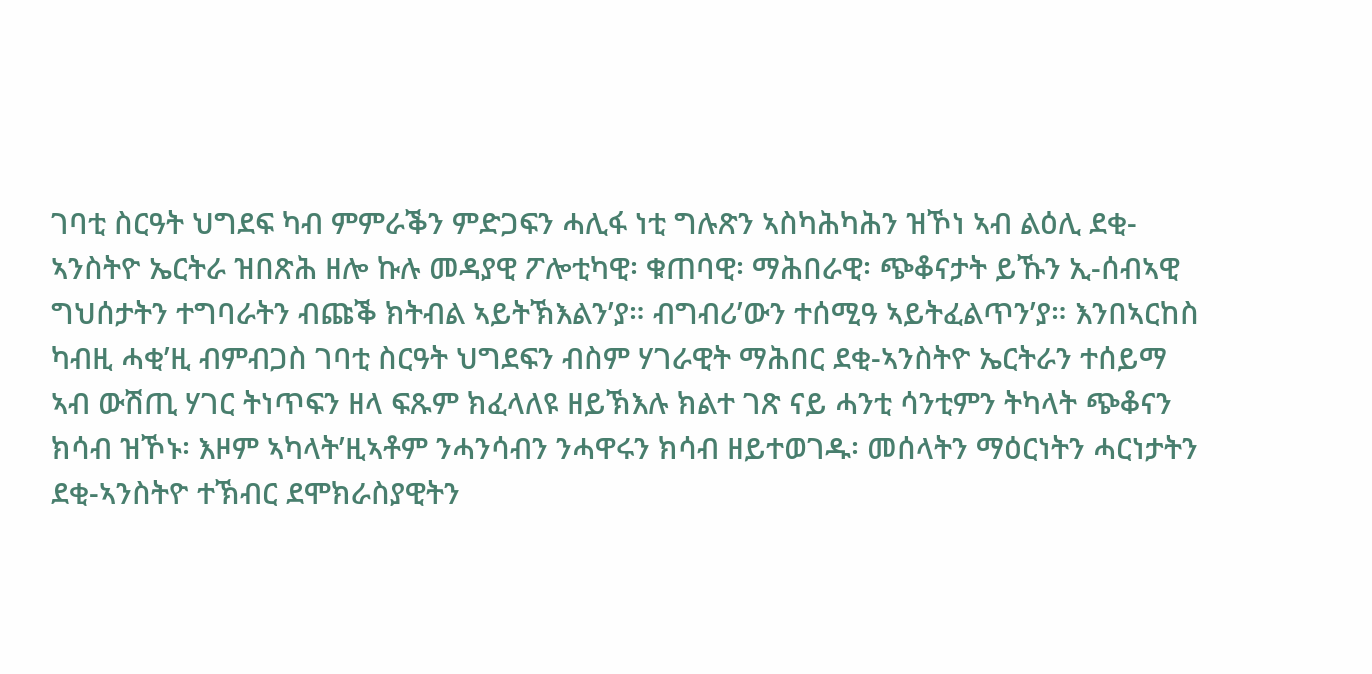ገባቲ ስርዓት ህግደፍ ካብ ምምራቕን ምድጋፍን ሓሊፋ ነቲ ግሉጽን ኣስካሕካሕን ዝኾነ ኣብ ልዕሊ ደቂ-ኣንስትዮ ኤርትራ ዝበጽሕ ዘሎ ኩሉ መዳያዊ ፖሎቲካዊ፡ ቁጠባዊ፡ ማሕበራዊ፡ ጭቆናታት ይኹን ኢ-ሰብኣዊ ግህሰታትን ተግባራትን ብጩቕ ክትብል ኣይትኽእልን’ያ። ብግብሪ’ውን ተሰሚዓ ኣይትፈልጥን’ያ። እንበኣርከስ ካብዚ ሓቂ’ዚ ብምብጋስ ገባቲ ስርዓት ህግደፍን ብስም ሃገራዊት ማሕበር ደቂ-ኣንስትዮ ኤርትራን ተሰይማ ኣብ ውሽጢ ሃገር ትነጥፍን ዘላ ፍጹም ክፈላለዩ ዘይኽእሉ ክልተ ገጽ ናይ ሓንቲ ሳንቲምን ትካላት ጭቆናን ክሳብ ዝኾኑ፡ እዞም ኣካላት’ዚኣቶም ንሓንሳብን ንሓዋሩን ክሳብ ዘይተወገዱ፡ መሰላትን ማዕርነትን ሓርነታትን ደቂ-ኣንስትዮ ተኽብር ደሞክራስያዊትን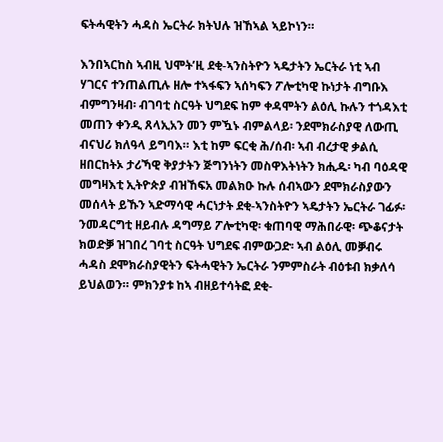ፍትሓዊትን ሓዳስ ኤርትራ ክትህሉ ዝኸኣል ኣይኮነን።

እንበኣርከስ ኣብዚ ህሞት’ዚ ደቂ-ኣንስትዮን ኣዴታትን ኤርትራ ነቲ ኣብ ሃገርና ተንጠልጢሉ ዘሎ ተኣፋፍን ኣሰካፍን ፖሎቲካዊ ኩነታት ብግቡእ ብምግንዛብ፡ ብገባቲ ስርዓት ህግደፍ ከም ቀዳሞትን ልዕሊ ኩሉን ተጎዳእቲ መጠን ቀንዲ ጸላኢአን መን ምዃኑ ብምልላይ፡ ንደሞክራስያዊ ለውጢ ብናህሪ ክለዓላ ይግባእ። እቲ ከም ፍርቂ ሕ/ሰብ፡ ኣብ ብረታዊ ቃልሲ ዘበርከትኦ ታሪኻዊ ቅያታትን ጅግንነትን መስዋእትነትን ክሒዱ፡ ካብ ባዕዳዊ መግዛእቲ ኢትዮጵያ ብዝኸፍአ መልክዑ ኩሉ ሰብኣውን ደሞክራስያውን መሰላት ይኹን ኣድማሳዊ ሓርነታት ደቂ-ኣንስትዮን ኣዴታትን ኤርትራ ገፊፉ፡ ንመዳርግቲ ዘይብሉ ዳግማይ ፖሎቲካዊ፡ ቁጠባዊ ማሕበራዊ፡ ጭቆናታት ክወድቓ ዝገበረ ገባቲ ስርዓት ህግደፍ ብምውጋድ፡ ኣብ ልዕሊ መቓብሩ ሓዳስ ደሞክራስያዊትን ፍትሓዊትን ኤርትራ ንምምስራት ብዕቱብ ክቃለሳ ይህልወን። ምክንያቱ ከኣ ብዘይተሳትፎ ደቂ-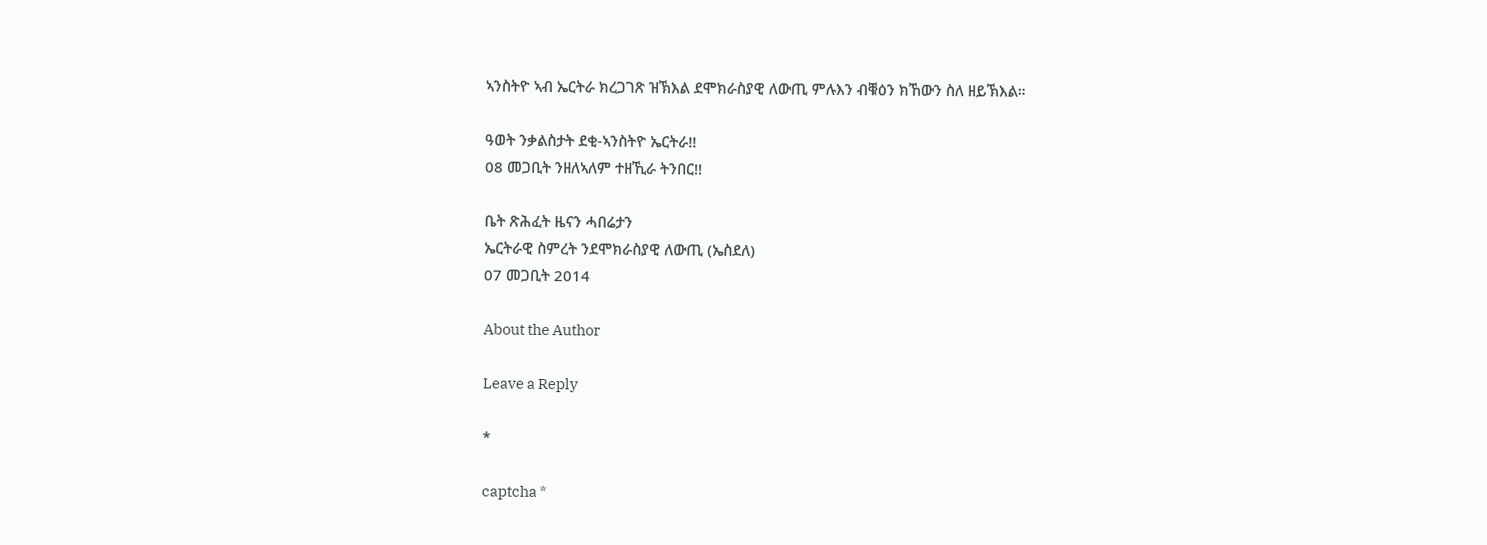ኣንስትዮ ኣብ ኤርትራ ክረጋገጽ ዝኽእል ደሞክራስያዊ ለውጢ ምሉእን ብቑዕን ክኸውን ስለ ዘይኽእል።

ዓወት ንቃልስታት ደቂ-ኣንስትዮ ኤርትራ!!
08 መጋቢት ንዘለኣለም ተዘኺራ ትንበር!!

ቤት ጽሕፈት ዜናን ሓበሬታን
ኤርትራዊ ስምረት ንደሞክራስያዊ ለውጢ (ኤስደለ)
07 መጋቢት 2014

About the Author

Leave a Reply

*

captcha *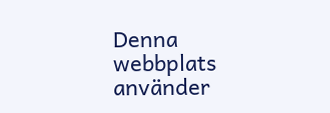Denna webbplats använder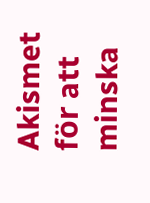Akismet för att minska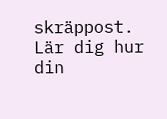skräppost. Lär dig hur din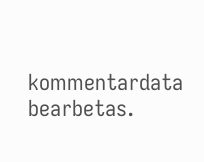kommentardata bearbetas.